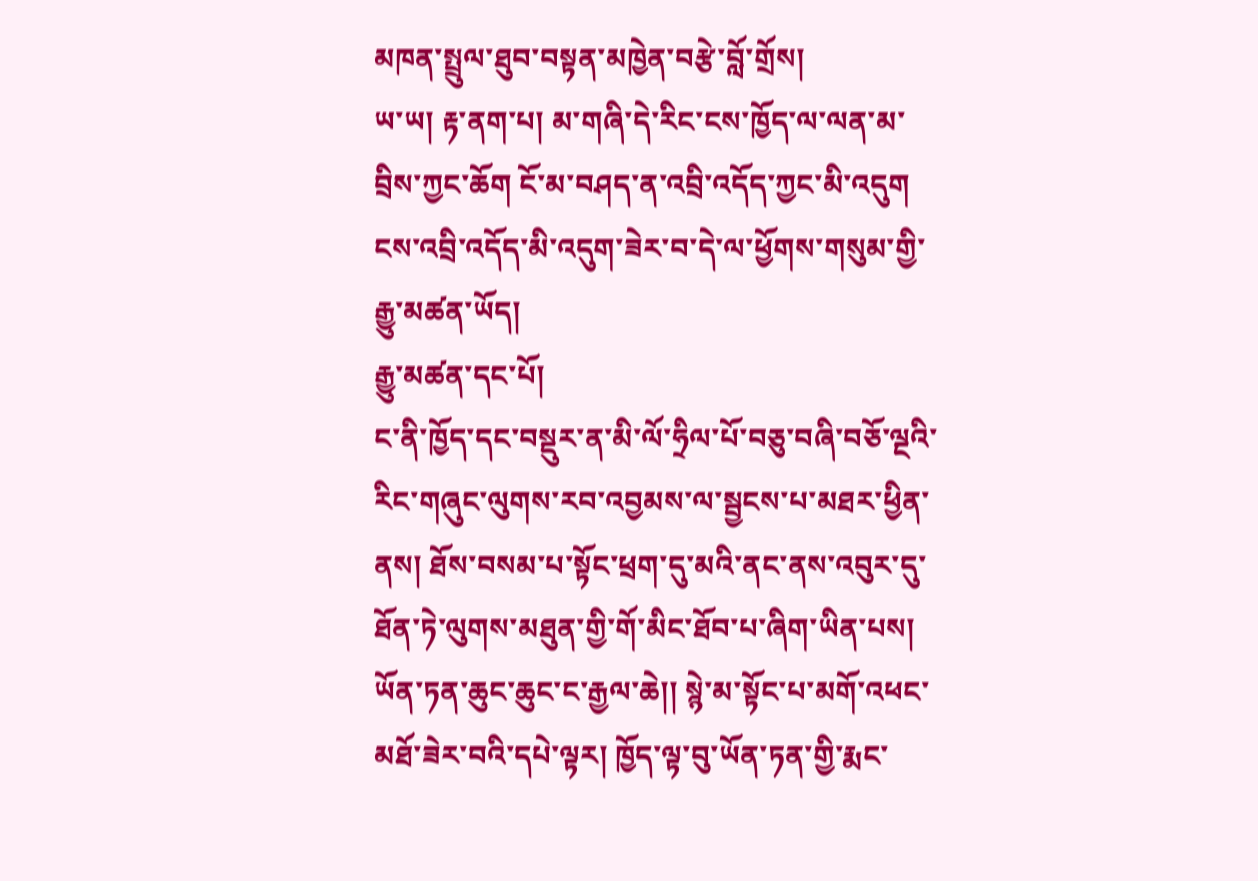མཁན་སྤྲུལ་ཐུབ་བསྟན་མཁྱེན་བརྩེ་བློ་གྲོས།
ཡ་ཡ། རྟ་ནག་པ། མ་གཞི་དེ་རིང་ངས་ཁྱོད་ལ་ལན་མ་བྲིས་ཀྱང་ཆོག ངོ་མ་བཤད་ན་འབྲི་འདོད་ཀྱང་མི་འདུག ངས་འབྲི་འདོད་མི་འདུག་ཟེར་བ་དེ་ལ་ཕྱོགས་གསུམ་གྱི་རྒྱུ་མཚན་ཡོད།
རྒྱུ་མཚན་དང་པོ།
ང་ནི་ཁྱོད་དང་བསྡུར་ན་མི་ལོ་ཧྲིལ་པོ་བཅུ་བཞི་བཅོ་ལྔའི་རིང་གཞུང་ལུགས་རབ་འབྱམས་ལ་སྦྱངས་པ་མཐར་ཕྱིན་ནས། ཐོས་བསམ་པ་སྟོང་ཕྲག་དུ་མའི་ནང་ནས་འབུར་དུ་ཐོན་ཏེ་ལུགས་མཐུན་གྱི་གོ་མིང་ཐོབ་པ་ཞིག་ཡིན་པས། ཡོན་ཏན་ཆུང་ཆུང་ང་རྒྱལ་ཆེ།། སྙེ་མ་སྟོང་པ་མགོ་འཕང་མཐོ་ཟེར་བའི་དཔེ་ལྟར། ཁྱོད་ལྟ་བུ་ཡོན་ཏན་གྱི་རྨང་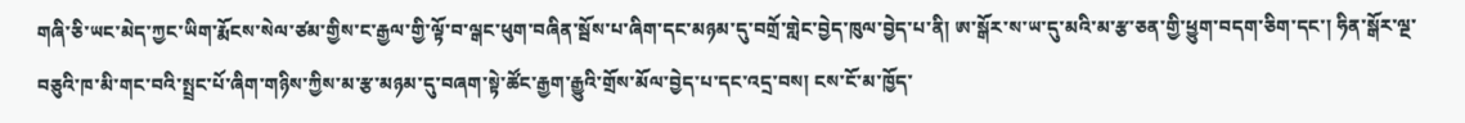གཞི་ཅི་ཡང་མེད་ཀྱང་ཡིག་རྨོངས་སེལ་ཙམ་གྱིས་ང་རྒྱལ་གྱི་ལྟོ་བ་ལྒང་ཕུག་བཞིན་སྦོས་པ་ཞིག་དང་མཉམ་དུ་བགྲོ་གླེང་བྱེད་ཁུལ་བྱེད་པ་ནི། ཨ་སྒོར་ས་ཡ་དུ་མའི་མ་རྩ་ཅན་གྱི་ཕྱུག་བདག་ཅིག་དང་། ཧིན་སྒོར་ལྔ་བཅུའི་ཁ་མི་གང་བའི་སྤྲང་པོ་ཞིག་གཉིས་ཀྱིས་མ་རྩ་མཉམ་དུ་བཞག་སྟེ་ཚོང་རྒྱག་རྒྱུའི་གྲོས་མོལ་བྱེད་པ་དང་འདྲ་བས། ངས་ངོ་མ་ཁྱོད་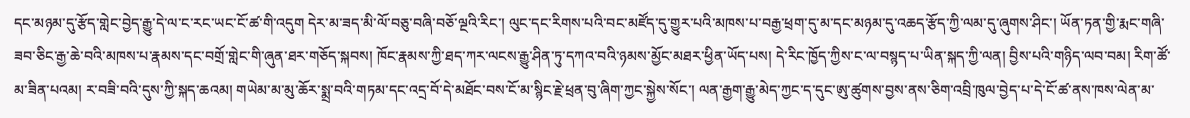དང་མཉམ་དུ་རྩོད་གླེང་བྱེད་རྒྱུ་དེ་ལ་ང་རང་ཡང་ངོ་ཚ་གི་འདུག དེར་མ་ཟད་མི་ལོ་བཅུ་བཞི་བཅོ་ལྔའི་རིང་། ལུང་དང་རིགས་པའི་བང་མཛོད་དུ་གྱུར་པའི་མཁས་པ་བརྒྱ་ཕྲག་དུ་མ་དང་མཉམ་དུ་འཆད་རྩོད་ཀྱི་ལམ་དུ་ཞུགས་ཤིང་། ཡོན་ཏན་གྱི་རྨང་གཞི་ཟབ་ཅིང་རྒྱ་ཆེ་བའི་མཁས་པ་རྣམས་དང་བགྲོ་གླེང་གི་ཞུན་ཐར་གཅོད་སྐབས། ཁོང་རྣམས་ཀྱི་ཐད་ཀར་ལངས་རྒྱུ་ཤིན་ཏུ་དཀའ་བའི་ཉམས་མྱོང་མཐར་ཕྱིན་ཡོད་པས། དེ་རིང་ཁྱོད་ཀྱིས་ང་ལ་བསྙད་པ་ཡིན་སྐད་ཀྱི་ལན། བྱིས་པའི་གཉིད་ལབ་བམ། རིག་ཚོ་མ་ཟིན་པའམ། ར་བཟི་བའི་དུས་ཀྱི་སྐད་ཆའམ། གཡེམ་མ་མུ་ཆོར་སྨྲ་བའི་གཏམ་དང་འདྲ་བོ་དེ་མཐོང་བས་ངོ་མ་སྙིང་རྗེ་ཕྲན་བུ་ཞིག་ཀྱང་སྐྱེས་སོང་། ལན་རྒྱག་རྒྱུ་མེད་ཀྱང་ད་དུང་ཨུ་ཚུགས་བྱས་ནས་ཅིག་འབྲི་ཁུལ་བྱེད་པ་དེ་ངོ་ཚ་ནས་ཁས་ལེན་མ་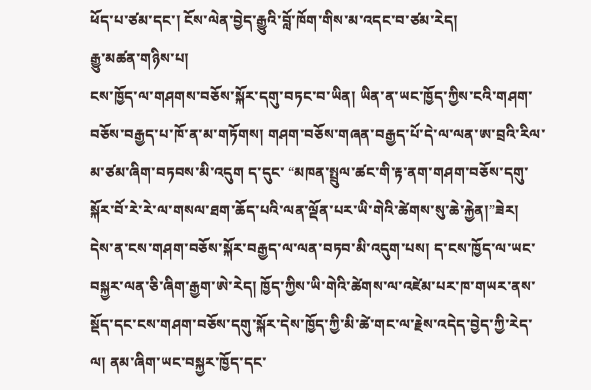ཕོད་པ་ཙམ་དང་། ངོས་ལེན་བྱེད་རྒྱུའི་བློ་ཁོག་གིས་མ་འདང་བ་ཙམ་རེད།
རྒྱུ་མཚན་གཉིས་པ།
ངས་ཁྱོད་ལ་གཤགས་བཅོས་སྐོར་དགུ་བཏང་བ་ཡིན། ཡིན་ན་ཡང་ཁྱོད་ཀྱིས་ངའི་གཤག་བཅོས་བརྒྱད་པ་ཁོ་ན་མ་གཏོགས། གཤག་བཅོས་གཞན་བརྒྱད་པོ་དེ་ལ་ལན་ཨ་བྲའི་རིལ་མ་ཙམ་ཞིག་བཏབས་མི་འདུག ད་དུང་ “མཁན་སྤྲུལ་ཚང་གི་རྟ་ནག་གཤག་བཅོས་དགུ་སྐོར་བོ་རེ་རེ་ལ་གསལ་ཐག་ཆོད་པའི་ལན་ལྡོན་པར་ཡི་གེའི་ཚེགས་སུ་ཆེ་རྐྱེན།”ཟེར། དེས་ན་ངས་གཤག་བཅོས་སྐོར་བརྒྱད་ལ་ལན་བཏབ་མི་འདུག་པས། ད་ངས་ཁྱོད་ལ་ཡང་བསྐྱར་ལན་ཅི་ཞིག་རྒྱག་ཨེ་རེད། ཁྱོད་ཀྱིས་ཡི་གེའི་ཚེགས་ལ་འཛེམ་པར་ཁ་གཡར་ནས་སྡོད་དང་ངས་གཤག་བཅོས་དགུ་སྐོར་དེས་ཁྱོད་ཀྱི་མི་ཚེ་གང་ལ་རྗེས་འདེད་བྱེད་ཀྱི་རེད་ལ། ནམ་ཞིག་ཡང་བསྐྱར་ཁྱོད་དང་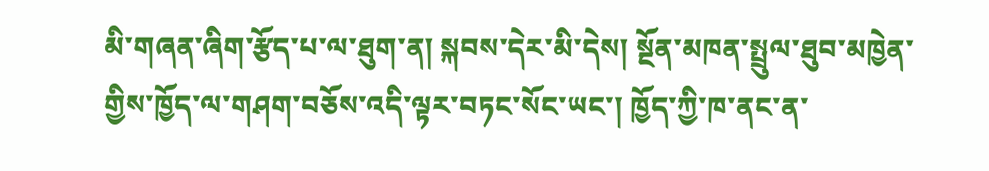མི་གཞན་ཞིག་རྩོད་པ་ལ་ཐུག་ན། སྐབས་དེར་མི་དེས། སྔོན་མཁན་སྤྲུལ་ཐུབ་མཁྱེན་གྱིས་ཁྱོད་ལ་གཤག་བཅོས་འདི་ལྟར་བཏང་སོང་ཡང་། ཁྱོད་ཀྱི་ཁ་ནང་ན་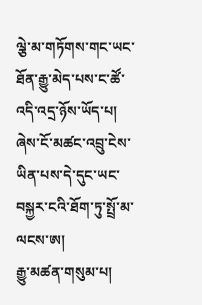ལྕེ་མ་གཏོགས་གང་ཡང་ཐོན་རྒྱུ་མེད་པས་ང་ཚོ་འདི་འདྲ་ཉོས་ཡོད་པ། ཞེས་ངོ་མཚང་འབྲུ་ངེས་ཡིན་པས་དེ་དུང་ཡང་བསྐྱར་ངའི་ཐོག་ཏུ་སྤྲོ་མ་ལངས་ཨ།
རྒྱུ་མཚན་གསུམ་པ།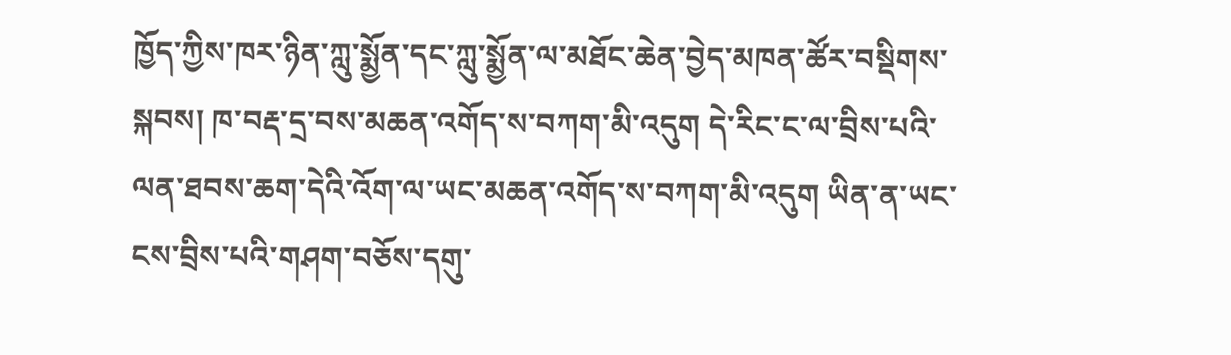ཁྱོད་ཀྱིས་ཁར་ཉིན་ཀླུ་སྨྱོན་དང་ཀླུ་སྨྱོན་ལ་མཐོང་ཆེན་བྱེད་མཁན་ཚོར་བསྡིགས་སྐབས། ཁ་བརྡ་དྲ་བས་མཆན་འགོད་ས་བཀག་མི་འདུག དེ་རིང་ང་ལ་བྲིས་པའི་ལན་ཐབས་ཆག་དེའི་འོག་ལ་ཡང་མཆན་འགོད་ས་བཀག་མི་འདུག ཡིན་ན་ཡང་ངས་བྲིས་པའི་གཤག་བཅོས་དགུ་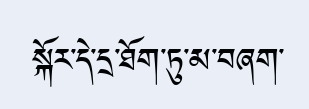སྐོར་དེ་དྲ་ཐོག་ཏུ་མ་བཞག་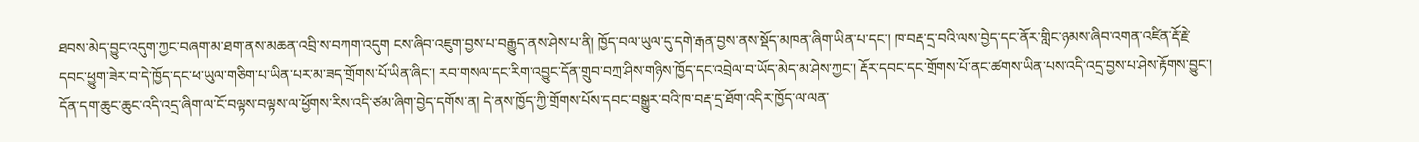ཐབས་མེད་བྱུང་འདུག་ཀྱང་བཞག་མ་ཐག་ནས་མཆན་འབྲི་ས་བཀག་འདུག ངས་ཞིབ་འཇུག་བྱས་པ་བརྒྱུད་ནས་ཤེས་པ་ནི། ཁྱོད་བལ་ཡུལ་དུ་དགེ་རྒན་བྱས་ནས་སྡོད་མཁན་ཞིག་ཡིན་པ་དང་། ཁ་བརྡ་དྲ་བའི་ལས་བྱེད་དང་ནོར་གླིང་ཉམས་ཞིབ་འགན་འཛིན་རྡོ་རྗེ་དབང་ཕྱུག་ཟེར་བ་དེ་ཁྱོད་དང་ཕ་ཡུལ་གཅིག་པ་ཡིན་པར་མ་ཟད་གྲོགས་པོ་ཡིན་ཞིང་། རབ་གསལ་དང་རིག་འབྱུང་དོན་གྲུབ་བཀྲ་ཤིས་གཉིས་ཁྱོད་དང་འབྲེལ་བ་ཡོད་མེད་མ་ཤེས་ཀྱང་། རྡོར་དབང་དང་གྲོགས་པོ་ནང་ཚགས་ཡིན་པས་འདི་འདྲ་བྱས་པ་ཤེས་རྟོགས་བྱུང་། དོན་དག་ཆུང་ཆུང་འདི་འདྲ་ཞིག་ལ་ངོ་བལྟས་བལྟས་ལ་ཕྱོགས་རིས་འདི་ཙམ་ཞིག་བྱེད་དགོས་ན། དེ་ནས་ཁྱོད་ཀྱི་གྲོགས་པོས་དབང་བསྒྱུར་བའི་ཁ་བརྡ་དྲ་ཐོག་འདིར་ཁྱོད་ལ་ལན་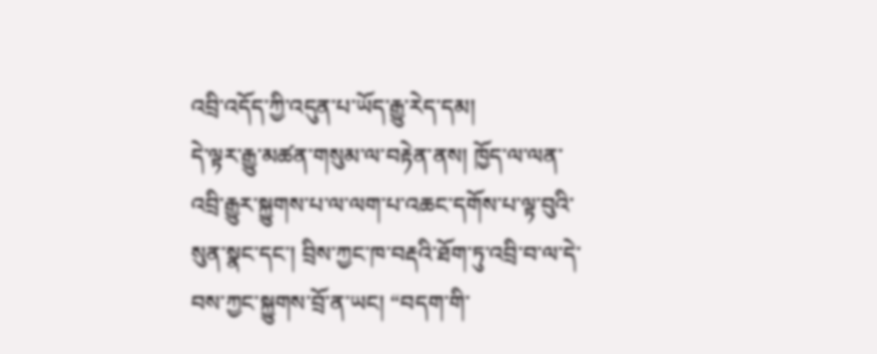འབྲི་འདོད་ཀྱི་འདུན་པ་ཡོད་རྒྱུ་རེད་དམ།
དེ་ལྟར་རྒྱུ་མཚན་གསུམ་ལ་བརྟེན་ནས། ཁྱོད་ལ་ལན་འབྲི་རྒྱུར་སྐྱུགས་པ་ལ་ལག་པ་འཆང་དགོས་པ་ལྟ་བུའི་སུན་སྣང་དང་། བྲིས་ཀྱང་ཁ་བརྡའི་ཐོག་ཏུ་འབྲི་བ་ལ་དེ་བས་ཀྱང་སྐྱུགས་བྲོ་ན་ཡང། “བདག་གི་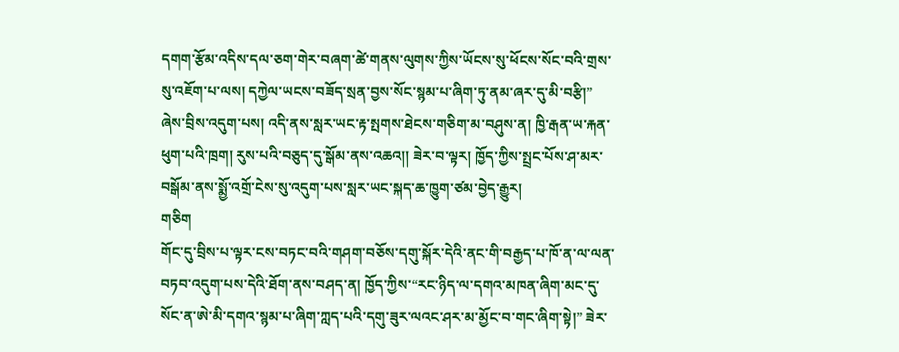དགག་རྩོམ་འདིས་དལ་ཅག་གེར་བཞག་ཚེ་གནས་ལུགས་ཀྱིས་ཡོངས་སུ་ཕོངས་སོང་བའི་གྲས་སུ་འཇོག་པ་ལས། དཀྱེལ་ཡངས་བཟོད་སྲན་བྱས་སོང་སྙམ་པ་ཞིག་ཏུ་ནམ་ཞར་དུ་མི་བརྩི།” ཞེས་བྲིས་འདུག་པས། འདི་ནས་སླར་ཡང་རྟ་སྤགས་ཐེངས་གཅིག་མ་བཤུས་ན། ཁྱི་རྒན་ཡ་རྐན་ཕུག་པའི་ཁྲག། རུས་པའི་བཅུད་དུ་སྒོམ་ནས་འཆའ།། ཟེར་བ་ལྟར། ཁྱོད་ཀྱིས་སྤྲང་པོས་ཤ་མར་བསྒོམ་ནས་སྨྱོ་འགྲོ་ངེས་སུ་འདུག་པས་སླར་ཡང་སྐད་ཆ་ཁྱུག་ཙམ་བྱེད་རྒྱུར།
གཅིག
གོང་དུ་བྲིས་པ་ལྟར་ངས་བཏང་བའི་གཤག་བཅོས་དགུ་སྐོར་དེའི་ནང་གི་བརྒྱད་པ་ཁོ་ན་ལ་ལན་བཏབ་འདུག་པས་དེའི་ཐོག་ནས་བཤད་ན། ཁྱོད་ཀྱིས་“རང་ཉིད་ལ་དགའ་མཁན་ཞིག་མང་དུ་སོང་ན་ཨེ་མི་དགའ་སྙམ་པ་ཞིག་ཀླད་པའི་དགུ་ཟུར་ལའང་ཤར་མ་མྱོང་བ་གང་ཞིག་སྟེ།” ཟེར་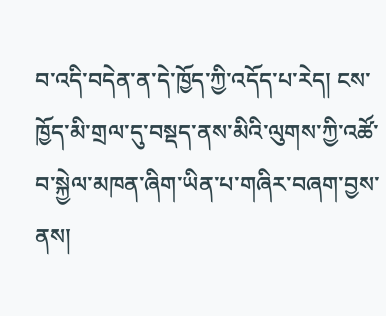བ་འདི་བདེན་ན་དེ་ཁྱོད་ཀྱི་འདོད་པ་རེད། ངས་ཁྱོད་མི་གྲལ་དུ་བསྡད་ནས་མིའི་ལུགས་ཀྱི་འཚོ་བ་སྐྱེལ་མཁན་ཞིག་ཡིན་པ་གཞིར་བཞག་བྱས་ནས།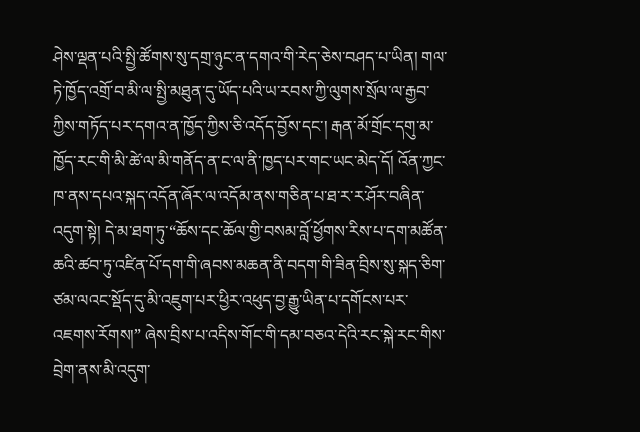ཤེས་ལྡན་པའི་སྤྱི་ཚོགས་སུ་དགྲ་ཉུང་ན་དགའ་གི་རེད་ཅེས་བཤད་པ་ཡིན། གལ་ཏེ་ཁྱོད་འགྲོ་བ་མི་ལ་སྤྱི་མཐུན་དུ་ཡོད་པའི་ཡ་རབས་ཀྱི་ལུགས་སྲོལ་ལ་རྒྱབ་ཀྱིས་གཏོད་པར་དགའ་ན་ཁྱོད་ཀྱིས་ཅི་འདོད་བྱོས་དང་། རྒན་མོ་གྲོང་དགུ་མ་ཁྱོད་རང་གི་མི་ཚེ་ལ་མི་གནོད་ན་ང་ལ་ནི་ཁྱད་པར་གང་ཡང་མེད་དོ། འོན་ཀྱང་ཁ་ནས་དཔའ་སྐད་འདོན་ཞོར་ལ་འདོམ་ནས་གཅིན་པ་ཐ་ར་ར་ཤོར་བཞིན་འདུག་སྟེ། དེ་མ་ཐག་ཏུ་“ཆོས་དང་ཆོལ་གྱི་བསམ་བློ་ཕྱོགས་རིས་པ་དག་མཚོན་ཆའི་ཚབ་ཏུ་འཛིན་པོ་དག་གི་ཞབས་མཆན་ནི་བདག་གི་ཟིན་བྲིས་སུ་སྐད་ཅིག་ཙམ་ལའང་སྡོད་དུ་མི་འཇུག་པར་ཕྱིར་འཕུད་བྱ་རྒྱུ་ཡིན་པ་དགོངས་པར་འཇགས་རོགས།” ཞེས་བྲིས་པ་འདིས་གོང་གི་དམ་བཅའ་དེའི་རང་སྐེ་རང་གིས་བྲེག་ནས་མི་འདུག་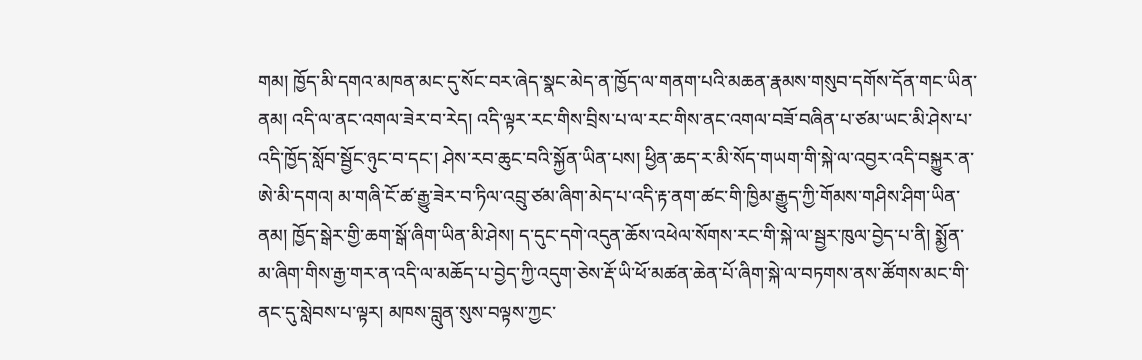གམ། ཁྱོད་མི་དགའ་མཁན་མང་དུ་སོང་བར་ཞེད་སྣང་མེད་ན་ཁྱོད་ལ་གནག་པའི་མཆན་རྣམས་གསུབ་དགོས་དོན་གང་ཡིན་ནམ། འདི་ལ་ནང་འགལ་ཟེར་བ་རེད། འདི་ལྟར་རང་གིས་བྲིས་པ་ལ་རང་གིས་ནང་འགལ་བཟོ་བཞིན་པ་ཙམ་ཡང་མི་ཤེས་པ་འདི་ཁྱོད་སློབ་སྦྱོང་ཉུང་བ་དང་། ཤེས་རབ་ཆུང་བའི་སྐྱོན་ཡིན་པས། ཕྱིན་ཆད་ར་མི་སོད་གཡག་གི་སྐེ་ལ་འབྱར་འདི་བསྐྱུར་ན་ཨེ་མི་དགའ། མ་གཞི་ངོ་ཚ་རྒྱུ་ཟེར་བ་ཏིལ་འབྲུ་ཙམ་ཞིག་མེད་པ་འདི་རྟ་ནག་ཚང་གི་ཁྱིམ་རྒྱུད་ཀྱི་གོམས་གཤིས་ཤིག་ཡིན་ནམ། ཁྱོད་སྒེར་གྱི་ཆག་སྒོ་ཞིག་ཡིན་མི་ཤེས། ད་དུང་དགེ་འདུན་ཆོས་འཕེལ་སོགས་རང་གི་སྐེ་ལ་སྦྱར་ཁུལ་བྱེད་པ་ནི། སྨྱོན་མ་ཞིག་གིས་རྒྱ་གར་ན་འདི་ལ་མཆོད་པ་བྱེད་ཀྱི་འདུག་ཅེས་རྡོ་ཡི་ཕོ་མཚན་ཆེན་པོ་ཞིག་སྐེ་ལ་བཏགས་ནས་ཚོགས་མང་གི་ནང་དུ་སླེབས་པ་ལྟར། མཁས་བླུན་སུས་བལྟས་ཀྱང་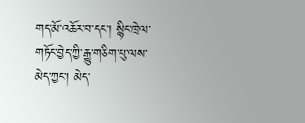གད་མོ་འཆོར་བ་དང་། སྙིང་ཁྲེལ་གཏོང་བྱེད་ཀྱི་རྒྱུ་གཅིག་པུ་ལས་མེད་ཀྱང་། མེད་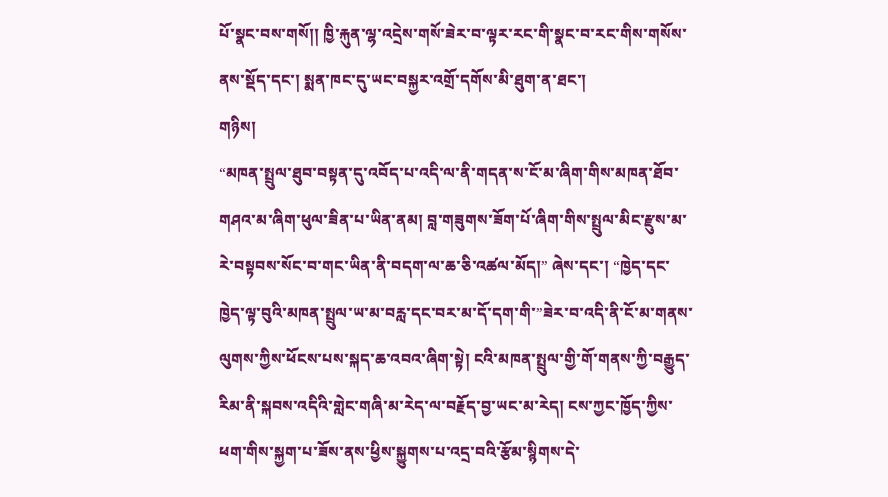པོ་སྣང་བས་གསོ།། ཁྱི་རྐུན་ལྷ་འདྲེས་གསོ་ཟེར་བ་ལྟར་རང་གི་སྣང་བ་རང་གིས་གསོས་ནས་སྡོད་དང་། སྨན་ཁང་དུ་ཡང་བསྐྱར་འགྲོ་དགོས་མི་ཐུག་ན་ཐང་།
གཉིས།
“མཁན་སྤྲུལ་ཐུབ་བསྟན་དུ་འབོད་པ་འདི་ལ་ནི་གདན་ས་ངོ་མ་ཞིག་གིས་མཁན་ཐོབ་གཤའ་མ་ཞིག་ཕུལ་ཟིན་པ་ཡིན་ནམ། བླ་གཟུགས་ཟོག་པོ་ཞིག་གིས་སྤྲུལ་མིང་རྫུས་མ་རེ་བསྟབས་སོང་བ་གང་ཡིན་ནི་བདག་ལ་ཆ་ཅི་འཚལ་མོད།” ཞེས་དང་། “ཁྱེད་དང་ཁྱེད་ལྟ་བུའི་མཁན་སྤྲུལ་ཡ་མ་བརླ་དང་བར་མ་དོ་དག་གི་”ཟེར་བ་འདི་ནི་ངོ་མ་གནས་ལུགས་ཀྱིས་ཕོངས་པས་སྐད་ཆ་འབའ་ཞིག་སྟེ། ངའི་མཁན་སྤྲུལ་གྱི་གོ་གནས་ཀྱི་བརྒྱུད་རིམ་ནི་སྐབས་འདིའི་གླེང་གཞི་མ་རེད་ལ་བརྗོད་བྱ་ཡང་མ་རེད། ངས་ཀྱང་ཁྱོད་ཀྱིས་ཕག་གིས་སྐྱག་པ་ཟོས་ནས་ཕྱིས་སྐྱུགས་པ་འདྲ་བའི་རྩོམ་སྙིགས་དེ་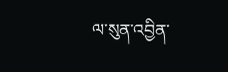ལ་སུན་འབྱིན་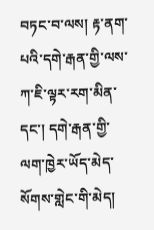བཏང་བ་ལས། རྟ་ནག་པའི་དགེ་རྒན་གྱི་ལས་ཀ་ཇི་ལྟར་རག་མིན་དང་། དགེ་རྒན་གྱི་ལག་ཁྱེར་ཡོད་མེད་སོགས་གླེང་གི་མེད།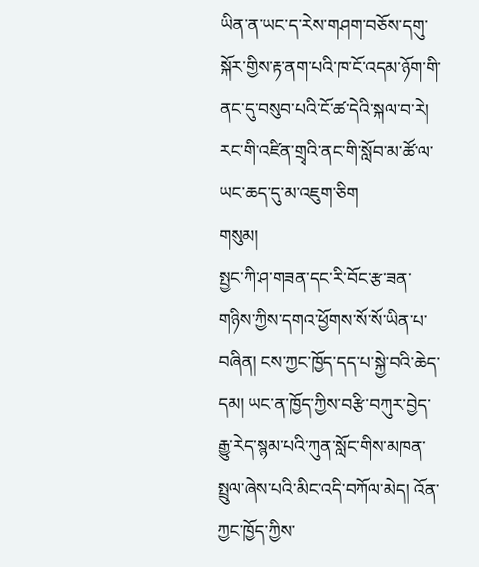ཡིན་ན་ཡང་ད་རེས་གཤག་བཅོས་དགུ་སྐོར་གྱིས་རྟ་ནག་པའི་ཁ་ངོ་འདམ་ཉོག་གི་ནང་དུ་བསུབ་པའི་ངོ་ཚ་དེའི་སྐལ་བ་རེ། རང་གི་འཛིན་གྲྭའི་ནང་གི་སློབ་མ་ཚོ་ལ་ཡང་ཆད་དུ་མ་འཇུག་ཅིག
གསུམ།
སྤྱང་ཀི་ཤ་གཟན་དང་རི་བོང་རྩ་ཟན་གཉིས་ཀྱིས་དགའ་ཕྱོགས་སོ་སོ་ཡིན་པ་བཞིན། ངས་ཀྱང་ཁྱོད་དད་པ་སྐྱེ་བའི་ཆེད་དམ། ཡང་ན་ཁྱོད་ཀྱིས་བརྩི་བཀུར་བྱེད་རྒྱུ་རེད་སྙམ་པའི་ཀུན་སློང་གིས་མཁན་སྤྲུལ་ཞེས་པའི་མིང་འདི་བཀོལ་མེད། འོན་ཀྱང་ཁྱོད་ཀྱིས་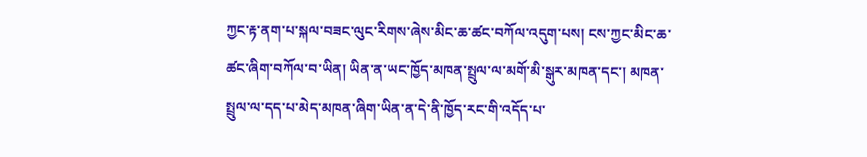ཀྱང་རྟ་ནག་པ་སྐལ་བཟང་ལུང་རིགས་ཞེས་མིང་ཆ་ཚང་བཀོལ་འདུག་པས། ངས་ཀྱང་མིང་ཆ་ཚང་ཞིག་བཀོལ་བ་ཡིན། ཡིན་ན་ཡང་ཁྱོད་མཁན་སྤྲུལ་ལ་མགོ་མི་སྒུར་མཁན་དང་། མཁན་སྤྲུལ་ལ་དད་པ་མེད་མཁན་ཞིག་ཡིན་ན་དེ་ནི་ཁྱོད་རང་གི་འདོད་པ་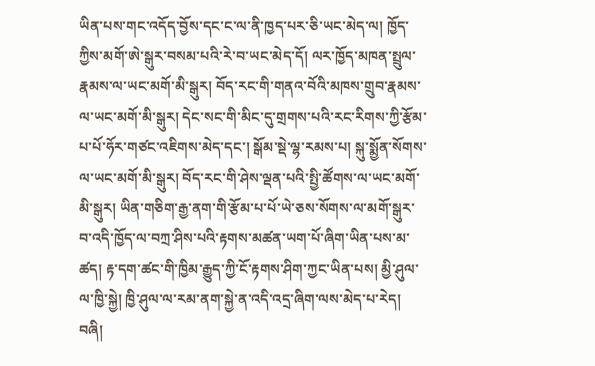ཡིན་པས་གང་འདོད་བྱོས་དང་ང་ལ་ནི་ཁྱད་པར་ཅི་ཡང་མེད་ལ། ཁྱོད་ཀྱིས་མགོ་ཨེ་སྒུར་བསམ་པའི་རེ་བ་ཡང་མེད་དོ། ལར་ཁྱོད་མཁན་སྤྲུལ་རྣམས་ལ་ཡང་མགོ་མི་སྒུར། བོད་རང་གི་གནའ་བོའི་མཁས་གྲུབ་རྣམས་ལ་ཡང་མགོ་མི་སྒུར། དེང་སང་གི་མིང་དུ་གྲགས་པའི་རང་རིགས་ཀྱི་རྩོམ་པ་པོ་ཧོར་གཙང་འཇིགས་མེད་དང་། སྒོམ་སྡེ་ལྷ་རམས་པ། སྐུ་སྨྱོན་སོགས་ལ་ཡང་མགོ་མི་སྒུར། བོད་རང་གི་ཤེས་ལྡན་པའི་སྤྱི་ཚོགས་ལ་ཡང་མགོ་མི་སྒུར། ཡིན་གཅིག་རྒྱ་ནག་གི་རྩོམ་པ་པོ་ཡེ་ཅས་སོགས་ལ་མགོ་སྒུར་བ་འདི་ཁྱོད་ལ་བཀྲ་ཤིས་པའི་རྟགས་མཚན་ཡག་པོ་ཞིག་ཡིན་པས་མ་ཚད། རྟ་དག་ཚང་གི་ཁྱིམ་རྒྱུད་ཀྱི་ངོ་རྟགས་ཤིག་ཀྱང་ཡིན་པས། མྱི་ཤུལ་ལ་ཁྱི་སྐྱེ། ཁྱི་ཤུལ་ལ་རམ་ནག་སྐྱེ་ན་འདི་འདྲ་ཞིག་ལས་མེད་པ་རེད།
བཞི།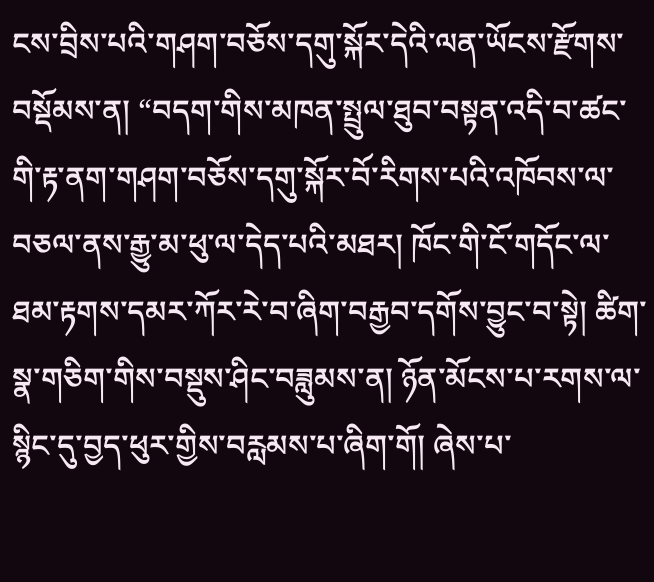ངས་བྲིས་པའི་གཤག་བཅོས་དགུ་སྐོར་དེའི་ལན་ཡོངས་རྫོགས་བསྡོམས་ན། “བདག་གིས་མཁན་སྤྲུལ་ཐུབ་བསྟན་འདི་བ་ཚང་གི་རྟ་ནག་གཤག་བཅོས་དགུ་སྐོར་བོ་རིགས་པའི་འཁོབས་ལ་བཅལ་ནས་རྒྱུ་མ་ཕུ་ལ་དེད་པའི་མཐར། ཁོང་གི་ངོ་གདོང་ལ་ཐམ་རྟགས་དམར་ཀོར་རེ་བ་ཞིག་བརྒྱབ་དགོས་བྱུང་བ་སྟེ། ཚིག་སྣ་གཅིག་གིས་བསྡུས་ཤིང་བཟླུམས་ན། ཉོན་མོངས་པ་རགས་ལ་སྙིང་དུ་བྱད་ཕུར་གྱིས་བརླམས་པ་ཞིག་གོ། ཞེས་པ་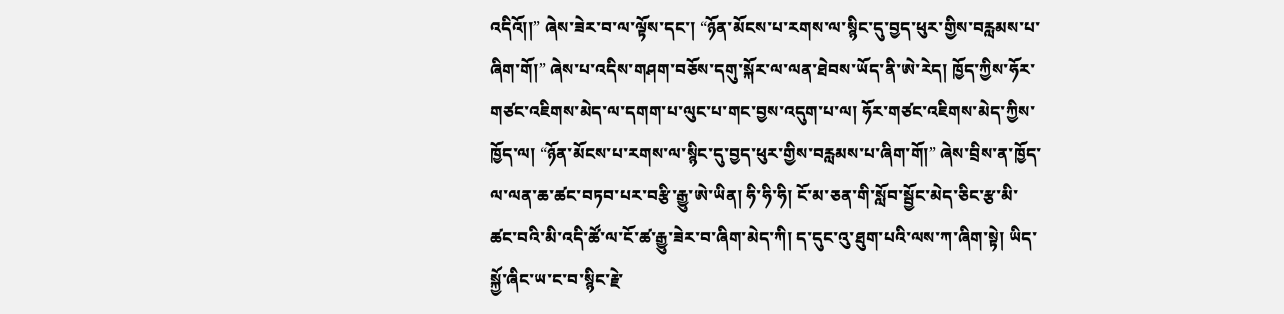འདིའོ།།” ཞེས་ཟེར་བ་ལ་ལྟོས་དང་། “ཉོན་མོངས་པ་རགས་ལ་སྙིང་དུ་བྱད་ཕུར་གྱིས་བརླམས་པ་ཞིག་གོ།” ཞེས་པ་འདིས་གཤག་བཅོས་དགུ་སྐོར་ལ་ལན་ཐེབས་ཡོད་ནི་ཨེ་རེད། ཁྱོད་ཀྱིས་ཧོར་གཙང་འཇིགས་མེད་ལ་དགག་པ་ལུང་པ་གང་བྱས་འདུག་པ་ལ། ཧོར་གཙང་འཇིགས་མེད་ཀྱིས་ཁྱོད་ལ། “ཉོན་མོངས་པ་རགས་ལ་སྙིང་དུ་བྱད་ཕུར་གྱིས་བརླམས་པ་ཞིག་གོ།” ཞེས་བྲིས་ན་ཁྱོད་ལ་ལན་ཆ་ཚང་བཏབ་པར་བརྩི་རྒྱུ་ཨེ་ཡིན། ཧི་ཧི་ཧི། ངོ་མ་ཅན་གི་སློབ་སྦྱོང་མེད་ཅིང་རྩ་མི་ཚང་བའི་མི་འདི་ཚོ་ལ་ངོ་ཚ་རྒྱུ་ཟེར་བ་ཞིག་མེད་ཀི། ད་དུང་འུ་ཐུག་པའི་ལས་ཀ་ཞིག་སྟེ། ཡིད་སྐྱོ་ཞིང་ཡ་ང་བ་སྙིང་རྗེ་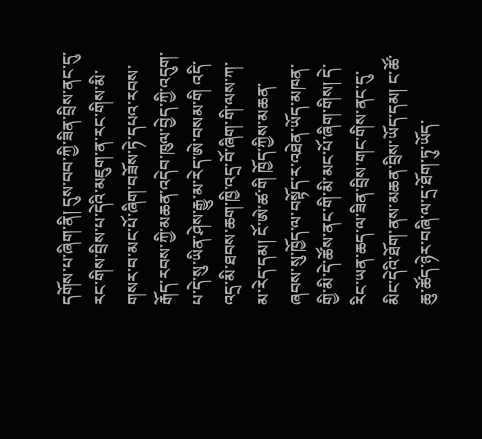དགོས་པ་ཞིག་ནི། དུས་བབ་ཀྱི་ཟིན་བྲིས་ནང་དུ་རང་གིས་བྲིས་པ་དེའི་མཇུག་ན་རང་གིས་མི་གསར་བ་མང་པོ་ཞིག་བཟོས་ཏེ་དཔའ་རབས་རྒོད་རབས་ཀྱི་མཆན་འདེབ་ཁུལ་བྱེད་ཀྱི་འདུག་པ་དེ་སུ་ཡིན་ཤེས་རྒྱུ་མ་རེད་ཨེ་བསམ་གི འདི་འདྲ་མི་ཐབས་ཆག་ཁྱི་འདྲ་བོ་ཞིག་གི་ལས་ཀ་མ་རེད་དམ། ངོ་ཨེ་ཚ་གི ཁྱོད་ཀྱིས་མཆན་ཞབས་སུ་ཁྱོད་ལ་བསྟོད་ར་འཐེན་ཡོད་མཁན་གྱི་མི་དེ་ཚོས་ནང་གི་མི་མང་པོ་ཞིག་གིས། དེ་རིང་ཡན་ཆད་ལ་ཟིན་བྲིས་གང་གིས་ནང་དུ་མིང་དེའི་ཐོག་ནས་མཆན་བྲིས་ཡོད་དམ། ང་ཚོ་ཆུ་ཚོད་ཉེར་བཞི་ལ་དྲ་ཐོག་ཏུ་ཡོད་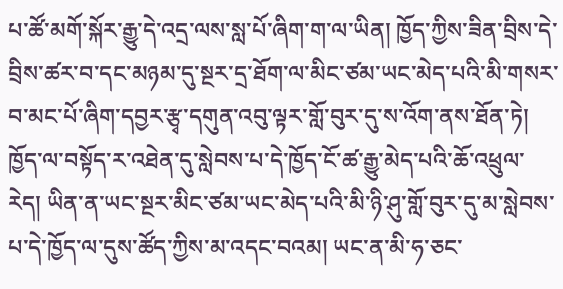པ་ཚོ་མགོ་སྐོར་རྒྱུ་དེ་འདྲ་ལས་སླ་པོ་ཞིག་ག་ལ་ཡིན། ཁྱོད་ཀྱིས་ཟིན་བྲིས་དེ་བྲིས་ཚར་བ་དང་མཉམ་དུ་སྔར་དྲ་ཐོག་ལ་མིང་ཙམ་ཡང་མེད་པའི་མི་གསར་བ་མང་པོ་ཞིག་དབྱར་རྩྭ་དགུན་འབུ་ལྟར་གློ་བུར་དུ་ས་འོག་ནས་ཐོན་ཏེ། ཁྱོད་ལ་བསྟོད་ར་འཐེན་དུ་སླེབས་པ་དེ་ཁྱོད་ངོ་ཚ་རྒྱུ་མེད་པའི་ཆོ་འཕྲུལ་རེད། ཡིན་ན་ཡང་སྔར་མིང་ཙམ་ཡང་མེད་པའི་མི་ཉི་ཤུ་གློ་བུར་དུ་མ་སླེབས་པ་དེ་ཁྱོད་ལ་དུས་ཚོད་ཀྱིས་མ་འདང་བའམ། ཡང་ན་མི་ཧ་ཅང་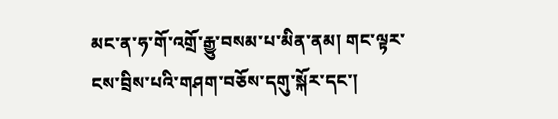མང་ན་ཧ་གོ་འགྲོ་རྒྱུ་བསམ་པ་མིན་ནམ། གང་ལྟར་ངས་བྲིས་པའི་གཤག་བཅོས་དགུ་སྐོར་དང་།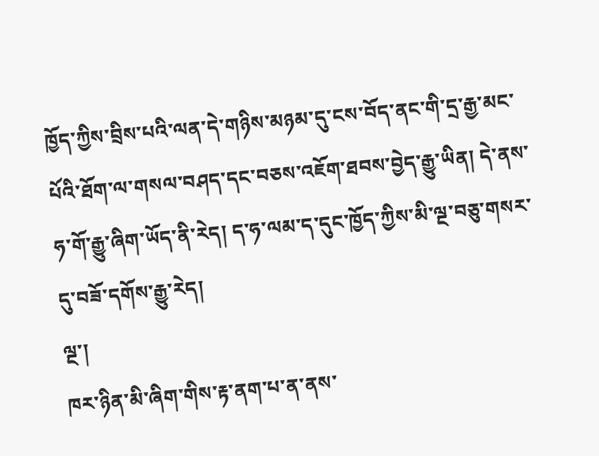ཁྱོད་ཀྱིས་བྲིས་པའི་ལན་དེ་གཉིས་མཉམ་དུ་ངས་བོད་ནང་གི་དྲ་རྒྱ་མང་པོའི་ཐོག་ལ་གསལ་བཤད་དང་བཅས་འཇོག་ཐབས་བྱེད་རྒྱུ་ཡིན། དེ་ནས་ཧ་གོ་རྒྱུ་ཞིག་ཡོད་ནི་རེད། ད་ཧ་ལམ་ད་དུང་ཁྱོད་ཀྱིས་མི་ལྔ་བཅུ་གསར་དུ་བཟོ་དགོས་རྒྱུ་རེད།
ལྔ་།
ཁར་ཉིན་མི་ཞིག་གིས་རྟ་ནག་པ་ན་ནས་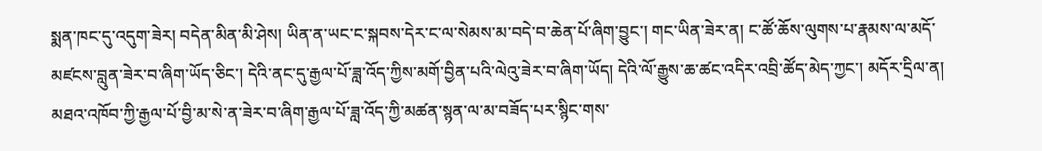སྨན་ཁང་དུ་འདུག་ཟེར། བདེན་མིན་མི་ཤེས། ཡིན་ན་ཡང་ང་སྐབས་དེར་ང་ལ་སེམས་མ་བདེ་བ་ཆེན་པོ་ཞིག་བྱུང་། གང་ཡིན་ཟེར་ན། ང་ཚོ་ཆོས་ལུགས་པ་རྣམས་ལ་མདོ་མཛངས་བླུན་ཟེར་བ་ཞིག་ཡོད་ཅིང་། དེའི་ནང་དུ་རྒྱལ་པོ་ཟླ་འོད་ཀྱིས་མགོ་བྱིན་པའི་ལེའུ་ཟེར་བ་ཞིག་ཡོད། དེའི་ལོ་རྒྱུས་ཆ་ཚང་འདིར་འབྲི་ཚོད་མེད་ཀྱང་། མདོར་དྲིལ་ན། མཐའ་འཁོབ་ཀྱི་རྒྱལ་པོ་བྱི་མ་སེ་ན་ཟེར་བ་ཞིག་རྒྱལ་པོ་ཟླ་འོད་ཀྱི་མཚན་སྙན་ལ་མ་བཟོད་པར་སྙིང་གས་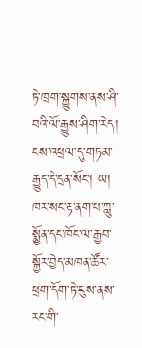ཏེ་ཁྲག་སྐྱུགས་ནས་ཤི་བའི་ལོ་རྒྱུས་ཤིག་རེད། ངས་འཕྲལ་དུ་གཏམ་རྒྱུད་དེ་དྲན་སོང་། ཡ། ཁར་སང་རྟ་ནག་པ་ཀླུ་སྨྱོན་དང་ཁོང་ལ་རྒྱབ་སྐྱོར་བྱེད་མཁན་ཚོར་ཕྲག་དོག་ཏེ་ངུས་ནས་རང་གི་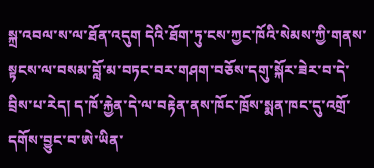སྐྲ་འབལ་ས་ལ་ཐོན་འདུག དེའི་ཐོག་ཏུ་ངས་ཀྱང་ཁོའི་སེམས་ཀྱི་གནས་སྟངས་ལ་བསམ་བློ་མ་བཏང་བར་གཤག་བཅོས་དགུ་སྐོར་ཟེར་བ་དེ་བྲིས་པ་རེད། ད་ཁོ་རྐྱེན་དེ་ལ་བརྟེན་ནས་ཁོང་ཁྲོས་སྨན་ཁང་དུ་འགྲོ་དགོས་བྱུང་བ་ཨེ་ཡིན་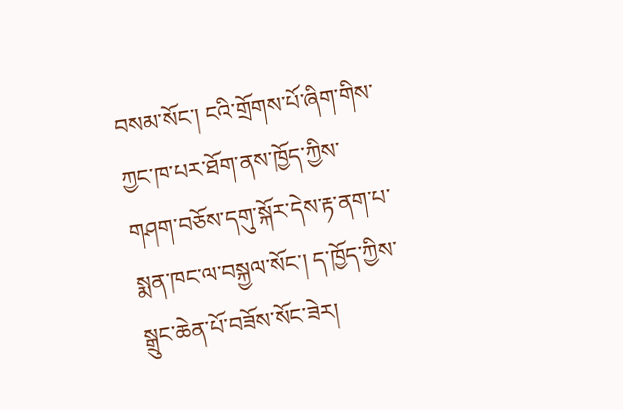བསམ་སོང་། ངའི་གྲོགས་པོ་ཞིག་གིས་ཀྱང་ཁ་པར་ཐོག་ནས་ཁྱོད་ཀྱིས་གཤག་བཅོས་དགུ་སྐོར་དེས་རྟ་ནག་པ་སྨན་ཁང་ལ་བསྐྱལ་སོང་། ད་ཁྱོད་ཀྱིས་སྒྲུང་ཆེན་པོ་བཟོས་སོང་ཟེར།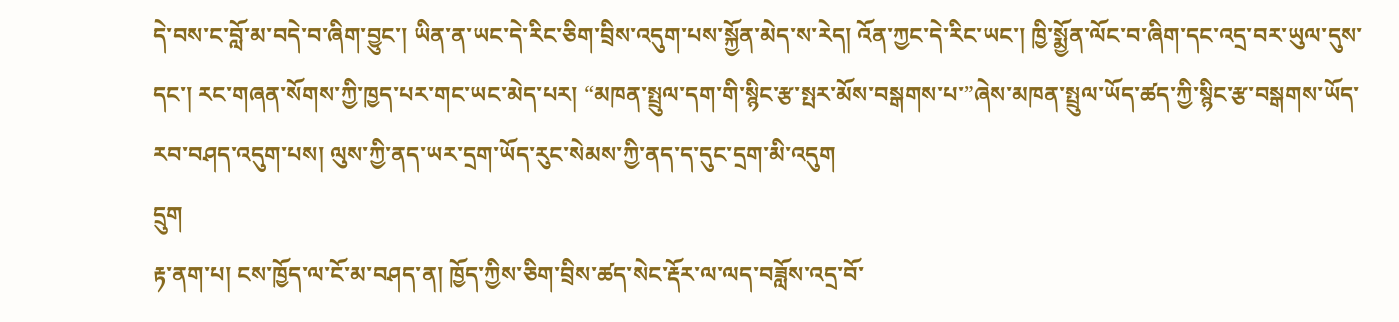དེ་བས་ང་བློ་མ་བདེ་བ་ཞིག་བྱུང་། ཡིན་ན་ཡང་དེ་རིང་ཅིག་བྲིས་འདུག་པས་སྐྱོན་མེད་ས་རེད། འོན་ཀྱང་དེ་རིང་ཡང་། ཁྱི་སྨྱོན་ལོང་བ་ཞིག་དང་འདྲ་བར་ཡུལ་དུས་དང་། རང་གཞན་སོགས་ཀྱི་ཁྱད་པར་གང་ཡང་མེད་པར། “མཁན་སྤྲུལ་དག་གི་སྙིང་རྩ་སྤར་མོས་བསྒགས་པ་”ཞེས་མཁན་སྤྲུལ་ཡོད་ཚད་ཀྱི་སྙིང་རྩ་བསྒགས་ཡོད་རབ་བཤད་འདུག་པས། ལུས་ཀྱི་ནད་ཡར་དྲག་ཡོད་རུང་སེམས་ཀྱི་ནད་ད་དུང་དྲག་མི་འདུག
དྲུག
རྟ་ནག་པ། ངས་ཁྱོད་ལ་ངོ་མ་བཤད་ན། ཁྱོད་ཀྱིས་ཅིག་བྲིས་ཚད་སེང་རྡོར་ལ་ལད་བཟློས་འདྲ་བོ་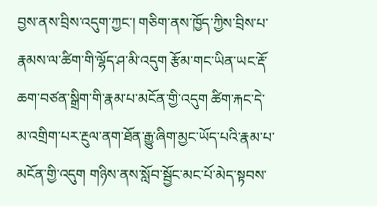བྱས་ནས་བྲིས་འདུག་ཀྱང་། གཅིག་ནས་ཁྱོད་ཀྱིས་བྲིས་པ་རྣམས་ལ་ཚིག་གི་ལྷོད་ཤ་མི་འདུག རྩོམ་གང་ཡིན་ཡང་རྡོ་ཆག་བཙན་སྒྲིག་གི་རྣམ་པ་མངོན་གྱི་འདུག ཚིག་རྐང་དེ་མ་འགྲིག་པར་རྔུལ་ནག་ཐོན་རྒྱུ་ཞིག་མྱང་ཡོད་པའི་རྣམ་པ་མངོན་གྱི་འདུག གཉིས་ནས་སློབ་སྦྱོང་མང་པོ་མེད་སྟབས་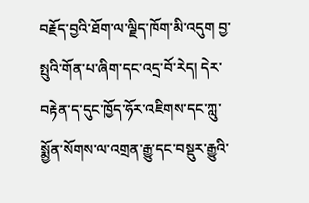བརྗོད་བྱའི་ཐོག་ལ་ལྗིད་ཁོག་མི་འདུག བྱ་སྤུའི་གོན་པ་ཞིག་དང་འདྲ་བོ་རེད། དེར་བརྟེན་ད་དུང་ཁྱོད་ཧོར་འཇིགས་དང་ཀླུ་སྨྱོན་སོགས་ལ་འགྲན་རྒྱུ་དང་བསྡུར་རྒྱུའི་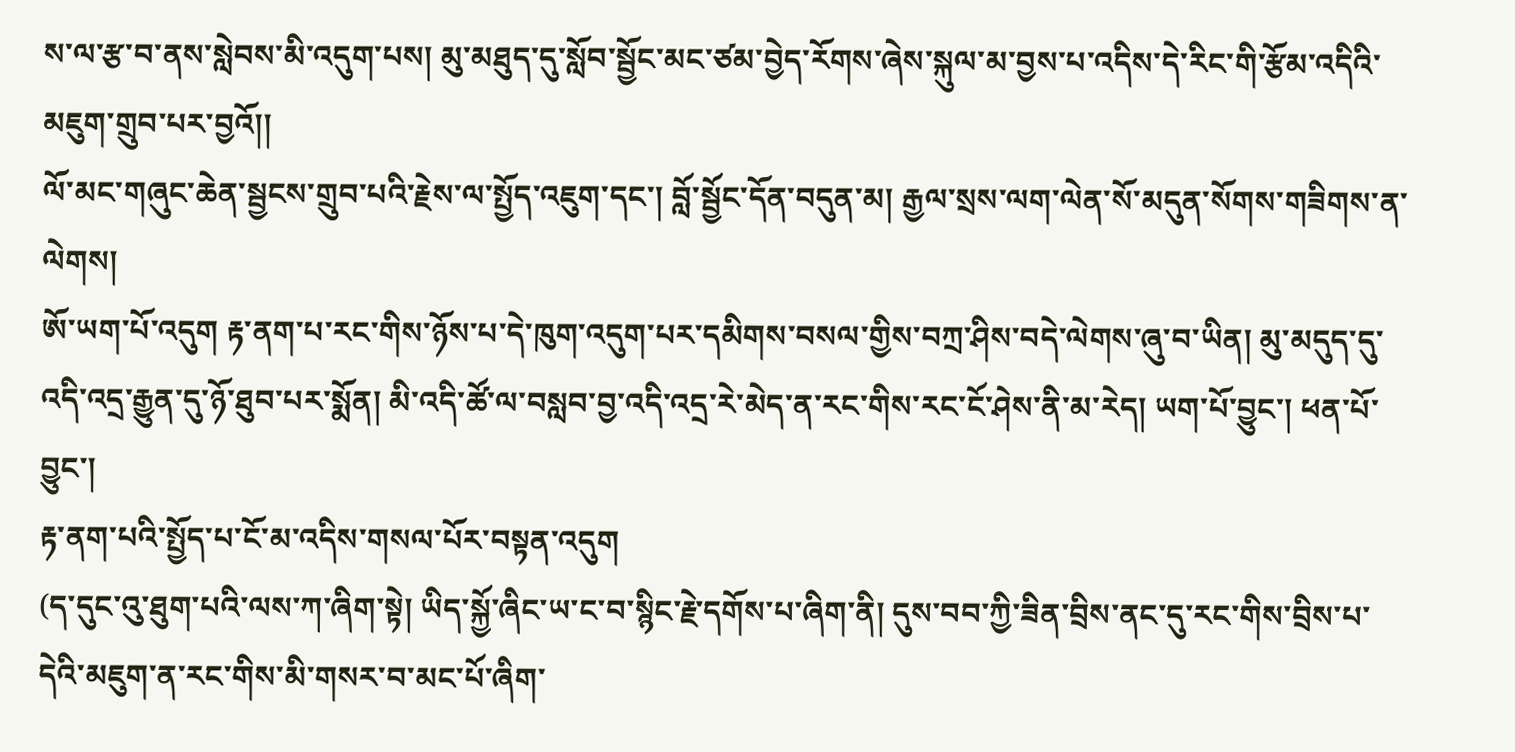ས་ལ་རྩ་བ་ནས་སླེབས་མི་འདུག་པས། མུ་མཐུད་དུ་སློབ་སྦྱོང་མང་ཙམ་བྱེད་རོགས་ཞེས་སྐུལ་མ་བྱས་པ་འདིས་དེ་རིང་གི་རྩོམ་འདིའི་མཇུག་གྲུབ་པར་བྱའོ།།
ལོ་མང་གཞུང་ཆེན་སྦྱངས་གྲུབ་པའི་རྗེས་ལ་སྤྱོད་འཇུག་དང་། བློ་སྦྱོང་དོན་བདུན་མ། རྒྱལ་སྲས་ལག་ལེན་སོ་མདུན་སོགས་གཟིགས་ན་ལེགས།
ཨོ་ཡག་པོ་འདུག རྟ་ནག་པ་རང་གིས་ཉོས་པ་དེ་ཁུག་འདུག་པར་དམིགས་བསལ་གྱིས་བཀྲ་ཤིས་བདེ་ལེགས་ཞུ་བ་ཡིན། མུ་མདུད་དུ་འདི་འདྲ་རྒྱུན་དུ་ཉོ་ཐུབ་པར་སྨོན། མི་འདི་ཚོ་ལ་བསླབ་བྱ་འདི་འདྲ་རེ་མེད་ན་རང་གིས་རང་ངོ་ཤེས་ནི་མ་རེད། ཡག་པོ་བྱུང་། ཕན་པོ་བྱུང་།
རྟ་ནག་པའི་སྤྱོད་པ་ངོ་མ་འདིས་གསལ་པོར་བསྟན་འདུག
(ད་དུང་འུ་ཐུག་པའི་ལས་ཀ་ཞིག་སྟེ། ཡིད་སྐྱོ་ཞིང་ཡ་ང་བ་སྙིང་རྗེ་དགོས་པ་ཞིག་ནི། དུས་བབ་ཀྱི་ཟིན་བྲིས་ནང་དུ་རང་གིས་བྲིས་པ་དེའི་མཇུག་ན་རང་གིས་མི་གསར་བ་མང་པོ་ཞིག་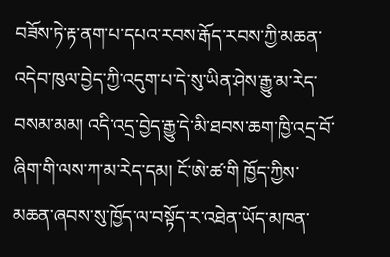བཟོས་ཏེ་རྟ་ནག་པ་དཔའ་རབས་རྒོད་རབས་ཀྱི་མཆན་འདེབ་ཁུལ་བྱེད་ཀྱི་འདུག་པ་དེ་སུ་ཡིན་ཤེས་རྒྱུ་མ་རེད་བསམ་མམ། འདི་འདྲ་བྱེད་རྒྱུ་དེ་མི་ཐབས་ཆག་ཁྱི་འདྲ་བོ་ཞིག་གི་ལས་ཀ་མ་རེད་དམ། ངོ་ཨེ་ཚ་གི ཁྱོད་ཀྱིས་མཆན་ཞབས་སུ་ཁྱོད་ལ་བསྟོད་ར་འཐེན་ཡོད་མཁན་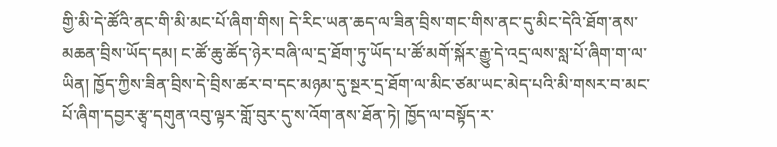གྱི་མི་དེ་ཚོའི་ནང་གི་མི་མང་པོ་ཞིག་གིས། དེ་རིང་ཡན་ཆད་ལ་ཟིན་བྲིས་གང་གིས་ནང་དུ་མིང་དེའི་ཐོག་ནས་མཆན་བྲིས་ཡོད་དམ། ང་ཚོ་ཆུ་ཚོད་ཉེར་བཞི་ལ་དྲ་ཐོག་ཏུ་ཡོད་པ་ཚོ་མགོ་སྐོར་རྒྱུ་དེ་འདྲ་ལས་སླ་པོ་ཞིག་ག་ལ་ཡིན། ཁྱོད་ཀྱིས་ཟིན་བྲིས་དེ་བྲིས་ཚར་བ་དང་མཉམ་དུ་སྔར་དྲ་ཐོག་ལ་མིང་ཙམ་ཡང་མེད་པའི་མི་གསར་བ་མང་པོ་ཞིག་དབྱར་རྩྭ་དགུན་འབུ་ལྟར་གློ་བུར་དུ་ས་འོག་ནས་ཐོན་ཏེ། ཁྱོད་ལ་བསྟོད་ར་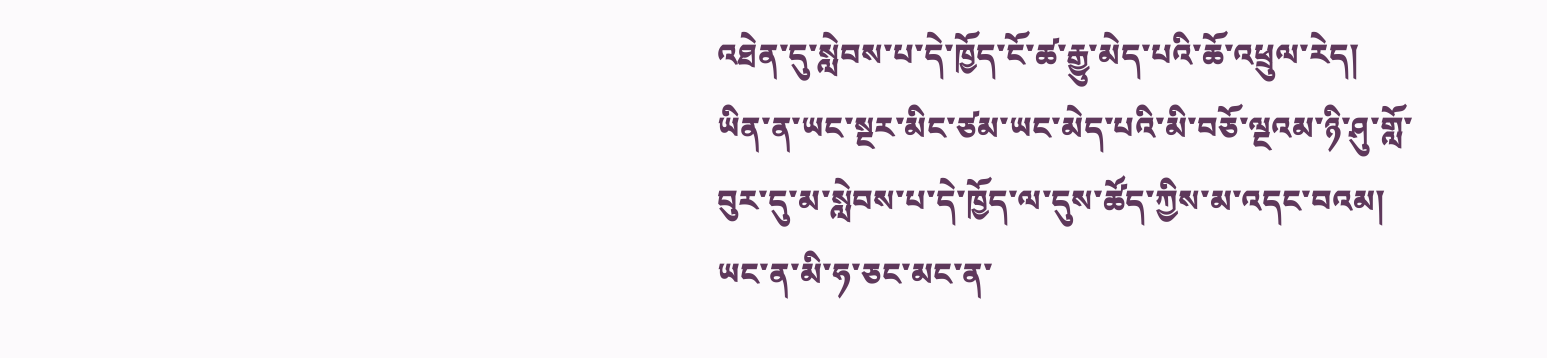འཐེན་དུ་སླེབས་པ་དེ་ཁྱོད་ངོ་ཚ་རྒྱུ་མེད་པའི་ཆོ་འཕྲུལ་རེད། ཡིན་ན་ཡང་སྔར་མིང་ཙམ་ཡང་མེད་པའི་མི་བཅོ་ལྔའམ་ཉི་ཤུ་གློ་བུར་དུ་མ་སླེབས་པ་དེ་ཁྱོད་ལ་དུས་ཚོད་ཀྱིས་མ་འདང་བའམ། ཡང་ན་མི་ཧ་ཅང་མང་ན་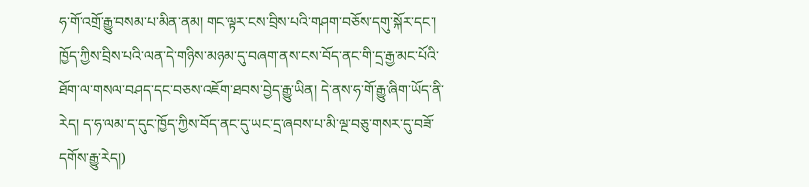ཧ་གོ་འགྲོ་རྒྱུ་བསམ་པ་མིན་ནམ། གང་ལྟར་ངས་བྲིས་པའི་གཤག་བཅོས་དགུ་སྐོར་དང་། ཁྱོད་ཀྱིས་བྲིས་པའི་ལན་དེ་གཉིས་མཉམ་དུ་བཞག་ནས་ངས་བོད་ནང་གི་དྲ་རྒྱ་མང་པོའི་ཐོག་ལ་གསལ་བཤད་དང་བཅས་འཇོག་ཐབས་བྱེད་རྒྱུ་ཡིན། དེ་ནས་ཧ་གོ་རྒྱུ་ཞིག་ཡོད་ནི་རེད། ད་ཧ་ལམ་ད་དུང་ཁྱོད་ཀྱིས་བོད་ནང་དུ་ཡང་དྲ་ཞབས་པ་མི་ལྔ་བཅུ་གསར་དུ་བཟོ་དགོས་རྒྱུ་རེད།)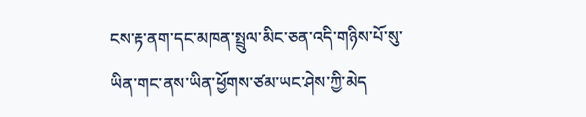ངས་རྟ་ནག་དང་མཁན་སྤྲུལ་མིང་ཅན་འདི་གཉིས་པོ་སུ་ཡིན་གང་ནས་ཡིན་ཕྱོགས་ཙམ་ཡང་ཤེས་ཀྱི་མེད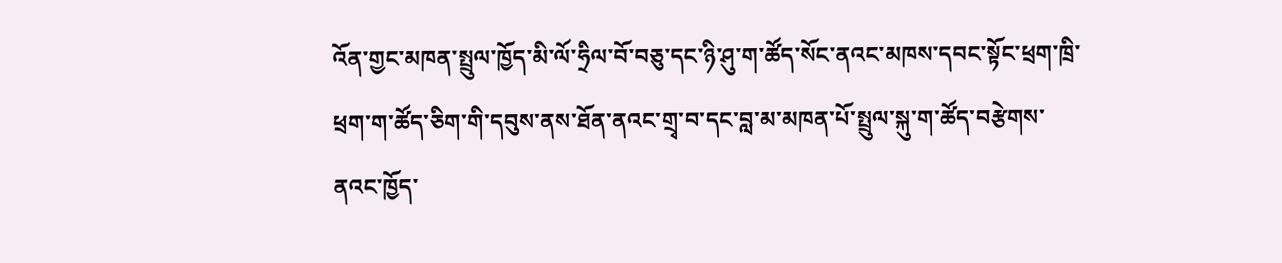འོན་གྱང་མཁན་སྤྲུལ་ཁྱོད་མི་ལོ་ཧྲིལ་བོ་བཅུ་དང་ཉི་ཤུ་ག་ཚོད་སོང་ནའང་མཁས་དབང་སྟོང་ཕྲག་ཁྲི་ཕྲག་ག་ཚོད་ཅིག་གི་དབུས་ནས་ཐོན་ནའང་གྲྭ་བ་དང་བླ་མ་མཁན་པོ་སྤྲུལ་སྐུ་ག་ཚོད་བརྩེགས་ནའང་ཁྱོད་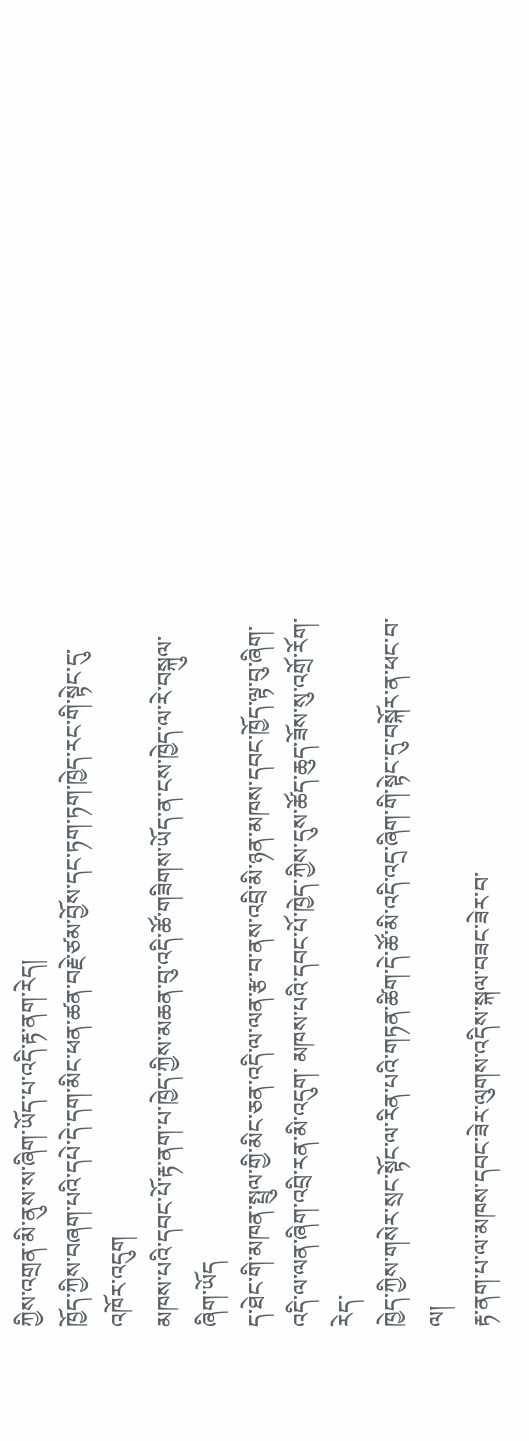ཀྱིས་འགྲན་མི་ནུས་ས་ཞིག་ཡོད་པ་འདི་རྟ་ནག་རེད།
ཁྱོད་ཀྱིས་བཞག་པའི་དཔེ་དེ་དག་མིང་ཕན་ཚན་བརྗེ་ཙམ་བྱོས་དང་ཏག་ཏག་ཁྱེད་རང་གི་སྟེང་དུ་འཁོར་འདུག
མཁས་པའི་དབང་པོ་རྟ་ནག་པ་ཁྱེད་ཀྱིས་མཆན་བུ་འདི་ཚོ་གཟིགས་ཡོད་ན་ངས་ཁྱེད་ལ་རེ་བསྐུལ་ཞིག་ཡོད
ད་ཐེང་གི་མཁན་སྤྲུལ་གྱི་མིང་ཅན་འདི་ལ་ལན་རྩ་བ་ནས་འབྲི་མི་ཉན་མཁས་དབང་ཁྱོད་ལྟ་བུ་ཞིག་འདི་ལ་ལན་ཞིག་འབྲི་རན་མི་འདུག་ མཁས་པའི་དབང་པོ་ཁྱེད་ཀྱིས་དུས་ཚོད་ཆུད་ཟོས་སུ་འགྲོ་རོག་རེད་
ཁྱེད་ཀྱིས་གསེར་སྲང་སྟོང་ལ་རིན་པའི་གཏན་ཚིག་དེ་ཚོ་མི་འདི་འདྲ་ཞིག་གི་སྟེང་དུ་བསྐོར་ན་ཕང་བ་ལ།
རྟ་ནག་པ་ལ་མཁས་དབང་ཟེར་ལུགས་འདིས་སྐལ་བཟང་ཟེར་བ་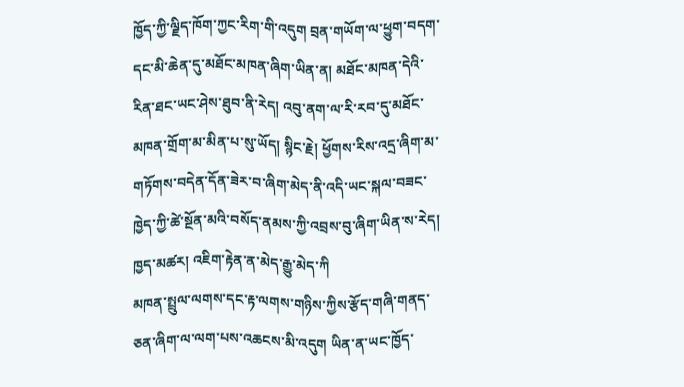ཁྱོད་ཀྱི་ལྗིད་ཁོག་ཀྱང་རིག་གི་འདུག བྲན་གཡོག་ལ་ཕྱུག་བདག་དང་མི་ཆེན་དུ་མཐོང་མཁན་ཞིག་ཡིན་ན། མཐོང་མཁན་དེའི་རིན་ཐང་ཡང་ཤེས་ཐུབ་ནི་རེད། འབུ་ནག་ལ་རི་རབ་དུ་མཐོང་མཁན་གྲོག་མ་མིན་པ་སུ་ཡོད། སྙིང་རྗེ། ཕྱོགས་རིས་འདྲ་ཞིག་མ་གཏོགས་བདེན་དོན་ཟེར་བ་ཞིག་མེད་ནི་འདི་ཡང་སྐལ་བཟང་ཁྱེད་ཀྱི་ཚེ་སྔོན་མའི་བསོད་ནམས་ཀྱི་འབྲས་བུ་ཞིག་ཡིན་ས་རེད། ཁྱད་མཚར། འཇིག་རྟེན་ན་མེད་རྒྱུ་མེད་ཀི
མཁན་སྤྲུལ་ལགས་དང་རྟ་ལགས་གཉིས་ཀྱིས་རྩོད་གཞི་གནད་ཅན་ཞིག་ལ་ལག་པས་འཆངས་མི་འདུག ཡིན་ན་ཡང་ཁྱོད་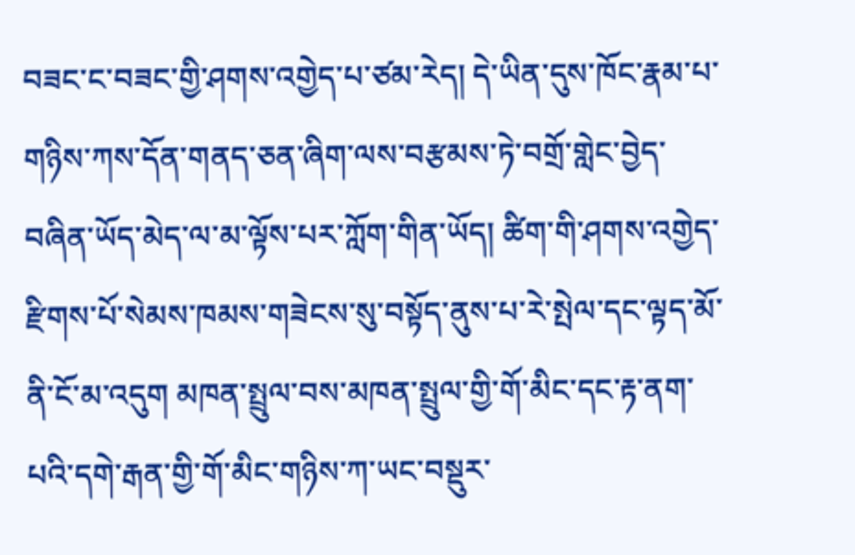བཟང་ང་བཟང་གྱི་ཤགས་འགྱེད་པ་ཙམ་རེད། དེ་ཡིན་དུས་ཁོང་རྣམ་པ་གཉིས་ཀས་དོན་གནད་ཅན་ཞིག་ལས་བརྩམས་ཏེ་བགྲོ་གླེང་བྱེད་བཞིན་ཡོད་མེད་ལ་མ་ལྟོས་པར་ཀློག་གིན་ཡོད། ཚིག་གི་ཤགས་འགྱེད་རྫིགས་པོ་སེམས་ཁམས་གཟེངས་སུ་བསྟོད་ནུས་པ་རེ་སྤེལ་དང་ལྟད་མོ་ནི་ངོ་མ་འདུག མཁན་སྤྲུལ་བས་མཁན་སྤྲུལ་གྱི་གོ་མིང་དང་རྟ་ནག་པའི་དགེ་རྒན་གྱི་གོ་མིང་གཉིས་ཀ་ཡང་བསྡུར་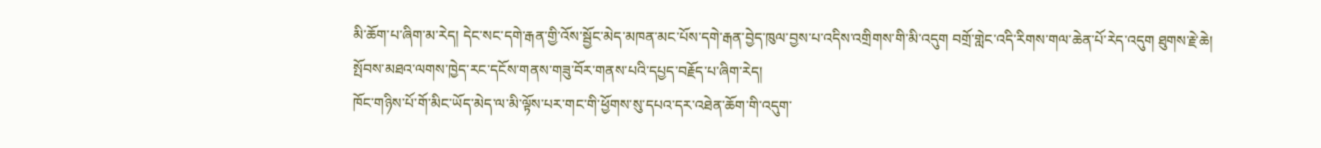མི་ཆོག་པ་ཞིག་མ་རེད། དེང་སང་དགེ་རྒན་གྱི་འོས་སྦྱོང་མེད་མཁན་མང་པོས་དགེ་རྒན་བྱེད་ཁུལ་བྱས་པ་འདིས་འགྲིགས་གི་མི་འདུག བགྲོ་གླེང་འདི་རིགས་གལ་ཆེན་པོ་རེད་འདུག ཐུགས་རྗེ་ཆེ།
སྤོབས་མཐའ་ལགས་ཁྱེད་རང་དངོས་གནས་གཟུ་བོར་གནས་པའི་དཔྱད་བརྗོད་པ་ཞིག་རེད།
ཁོང་གཉིས་པོ་གོ་མིང་ཡོད་མེད་ལ་མི་ལྟོས་པར་གང་གི་ཕྱོགས་སུ་དཔའ་དར་འཐེན་ཆོག་གི་འདུག་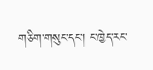གཅིག་གསུང་དང་། ང་ཁྱེད་རང་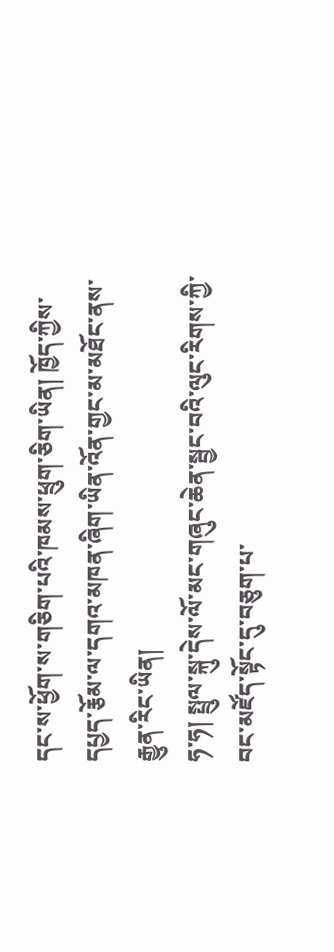དང་ས་ཕྱོག་ས་གཅིག་པའི་ཁམས་ཕྲུག་ཅིག་ཡིན། ཁྱོད་ཀྱིས་དཔྱད་རྕོམ་ལ་དགའ་མཁན་ཞིག་ཡིན་འོན་གྱང་མ་མཐོང་ནས་རྒྱུན་རིང་ཡིན།
ཧ་ཧ། སྤྲུལ་སྐུ་དེས་ལོ་མང་གཞུང་ཆེན་སྦྱང་བའི་ལུང་རིགས་ཀྱི་བང་མཛོད་སྟོང་དུ་བཅུག་པ་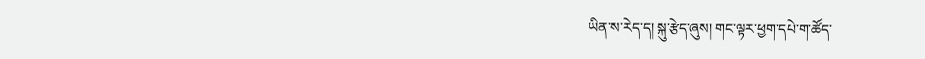ཡིན་ས་རེད་ད། སྐུ་རྩེད་ཞུས། གང་ལྟར་ཕྱག་དཔེ་ག་ཚོད་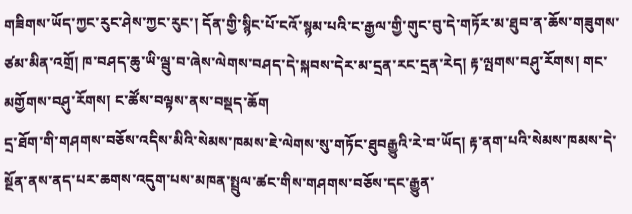གཟིགས་ཡོད་ཀྱང་རུང་ཤེས་ཀྱང་རུང་། དོན་གྱི་སྙིང་པོ་ངའོ་སྙམ་པའི་ང་རྒྱལ་གྱི་གུང་བུ་དེ་གཏོར་མ་ཐུབ་ན་ཆོས་གཟུགས་ཙམ་མིན་འགྲོ། ཁ་བཤད་ཆུ་ཡི་ལྦུ་བ་ཞེས་ལེགས་བཤད་དེ་སྐབས་དེར་མ་དྲན་རང་དྲན་རེད། རྟ་ལྤགས་བཤུ་རོགས། གང་མགྱོགས་བཤུ་རོགས། ང་ཚོས་བལྟས་ནས་བསྡད་ཆོག
དྲ་ཐོག་གི་གཤགས་བཅོས་འདིས་མིའི་སེམས་ཁམས་ཇེ་ལེགས་སུ་གཏོང་ཐུབརྒྱུའི་རེ་བ་ཡོད། རྟ་ནག་པའི་སེམས་ཁམས་དེ་སྔོན་ནས་ནད་པར་ཆགས་འདུག་པས་མཁན་སྤྲུལ་ཚང་གིས་གཤགས་བཅོས་དང་རྒྱུན་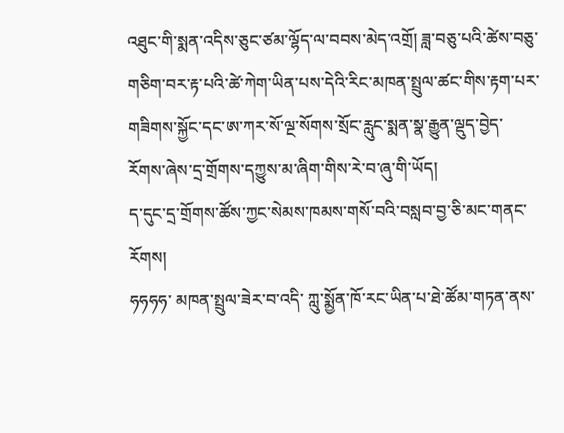འཐུང་གི་སྨན་འདིས་ཅུང་ཙམ་ལྷོད་ལ་བབས་མེད་འགྲོ། ཟླ་བཅུ་པའི་ཚེས་བཅུ་གཅིག་བར་རྟ་པའི་ཚེ་ཀེག་ཡིན་པས་དེའི་རིང་མཁན་སྤྲུལ་ཚང་གིས་རྟག་པར་གཟིགས་སྐྱོང་དང་ཨ་ཀར་སོ་ལྔ་སོགས་སྲོང་རླུང་སྨན་སྣ་རྒྱུན་ལྡུད་བྱེད་རོགས་ཞེས་དྲ་གྲོགས་དཀྱུས་མ་ཞིག་གིས་རེ་བ་ཞུ་གི་ཡོད།
ད་དུང་དྲ་གྲོགས་ཚོས་ཀྱང་སེམས་ཁམས་གསོ་བའི་བསླབ་བྱ་ཅི་མང་གནང་རོགས།
ཧཧཧཧ་ མཁན་སྤྲུལ་ཟེར་བ་འདི་ ཀླུ་སྨྱོན་ཁོ་རང་ཡིན་པ་ཐེ་ཚོམ་གཏན་ནས་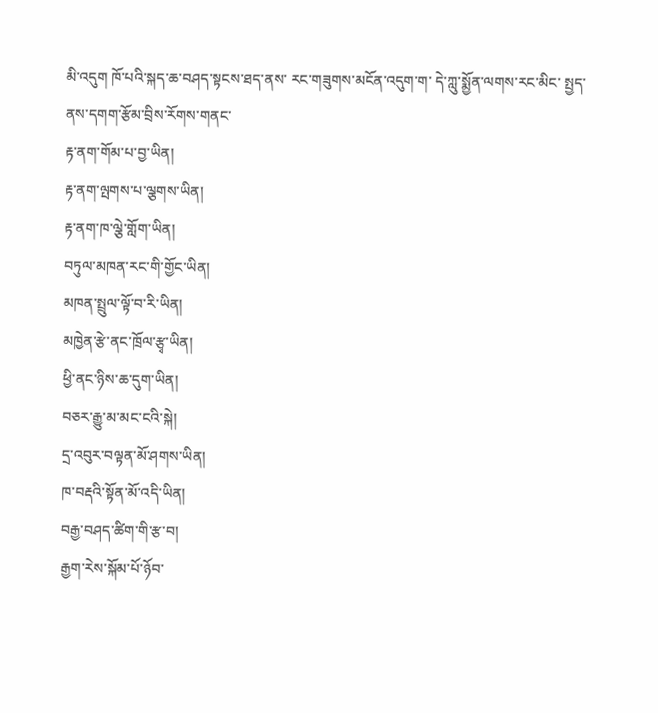མི་འདུག ཁོ་པའི་སྐད་ཆ་བཤད་སྟངས་ཐད་ནས་ རང་གཟུགས་མངོན་འདུག་ག་ དེ་ཀླུ་སྨྱོན་ལགས་རང་མིང་ སྤྱད་ནས་དགག་རྩོམ་བྲིས་རོགས་གནང་
རྟ་ནག་གོམ་པ་བྱ་ཡིན།
རྟ་ནག་ལྤགས་པ་ལྕགས་ཡིན།
རྟ་ནག་ཁ་ལྕེ་གློག་ཡིན།
བཏུལ་མཁན་རང་གི་གྱོང་ཡིན།
མཁན་སྤྲུལ་ལྟོ་བ་རི་ཡིན།
མཁྱེན་རྩེ་ནང་ཁྲོལ་རྩྭ་ཡིན།
ཕྱི་ནང་ཉིས་ཆ་དུག་ཡིན།
བཅར་རྒྱུ་མ་མང་ངའི་སྐེ།
དྲ་འབུར་བལྟན་མོ་ཤགས་ཡིན།
ཁ་བརྡའི་སྟོན་མོ་འདི་ཡིན།
བརྒྱ་བཤད་ཚིག་གི་རྩ་བ།
རྒྱག་རེས་སྐོམ་པོ་ཉོབ་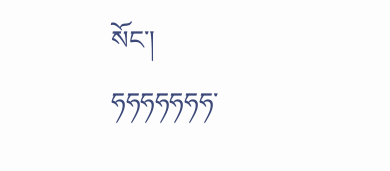སོང་།
ཧཧཧཧཧཧཧ་